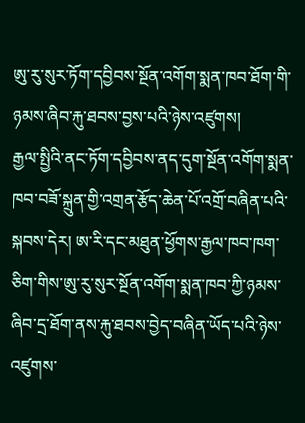ཨུ་རུ་སུར་ཏོག་དབྱིབས་སྔོན་འགོག་སྨན་ཁབ་ཐོག་གི་ཉམས་ཞིབ་རྐུ་ཐབས་བྱས་པའི་ཉེས་འཛུགས།
རྒྱལ་སྤྱིའི་ནང་ཏོག་དབྱིབས་ནད་དུག་སྔོན་འགོག་སྨན་ཁབ་བཟོ་སྐྲུན་གྱི་འགྲན་རྩོད་ཆེན་པོ་འགྲོ་བཞིན་པའི་སྐབས་དེར། ཨ་རི་དང་མཐུན་ཕྱོགས་རྒྱལ་ཁབ་ཁག་ཅིག་གིས་ཨུ་རུ་སུར་སྔོན་འགོག་སྨན་ཁབ་ཀྱི་ཉམས་ཞིབ་དྲ་ཐོག་ནས་རྐུ་ཐབས་བྱེད་བཞིན་ཡོད་པའི་ཉེས་འཛུགས་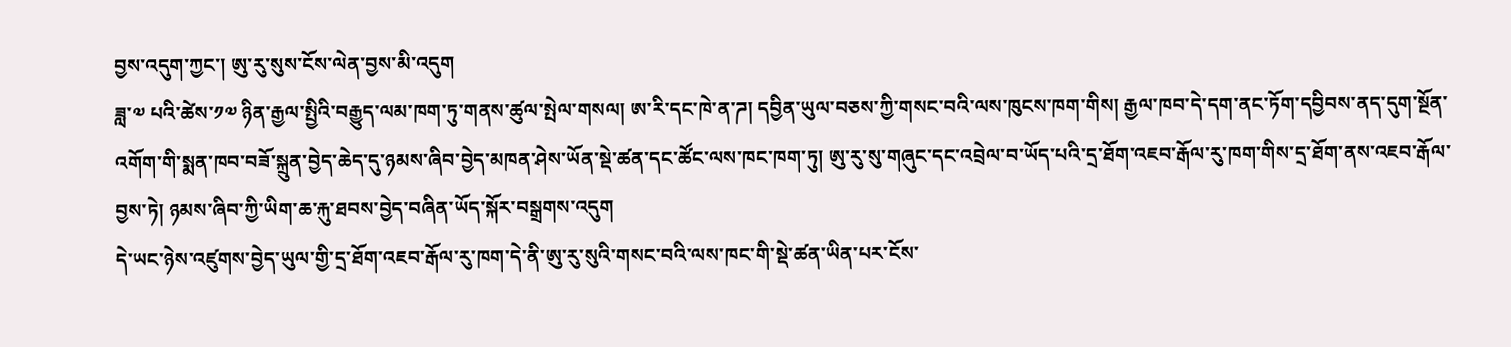བྱས་འདུག་ཀྱང་། ཨུ་རུ་སུས་ངོས་ལེན་བྱས་མི་འདུག
ཟླ་༧ པའི་ཚེས་༡༧ ཉིན་རྒྱལ་སྤྱིའི་བརྒྱུད་ལམ་ཁག་ཏུ་གནས་ཚུལ་སྤེལ་གསལ། ཨ་རི་དང་ཁེ་ན་ཌ། དབྱིན་ཡུལ་བཅས་ཀྱི་གསང་བའི་ལས་ཁུངས་ཁག་གིས། རྒྱལ་ཁབ་དེ་དག་ནང་ཏོག་དབྱིབས་ནད་དུག་སྔོན་འགོག་གི་སྨན་ཁབ་བཟོ་སྐྲུན་བྱེད་ཆེད་དུ་ཉམས་ཞིབ་བྱེད་མཁན་ཤེས་ཡོན་སྡེ་ཚན་དང་ཚོང་ལས་ཁང་ཁག་ཏུ། ཨུ་རུ་སུ་གཞུང་དང་འབྲེལ་བ་ཡོད་པའི་དྲ་ཐོག་འཇབ་རྒོལ་རུ་ཁག་གིས་དྲ་ཐོག་ནས་འཇབ་རྒོལ་བྱས་ཏེ། ཉམས་ཞིབ་ཀྱི་ཡིག་ཆ་རྐུ་ཐབས་བྱེད་བཞིན་ཡོད་སྐོར་བསྒྲགས་འདུག
དེ་ཡང་ཉེས་འཛུགས་བྱེད་ཡུལ་གྱི་དྲ་ཐོག་འཇབ་རྒོལ་རུ་ཁག་དེ་ནི་ཨུ་རུ་སུའི་གསང་བའི་ལས་ཁང་གི་སྡེ་ཚན་ཡིན་པར་ངོས་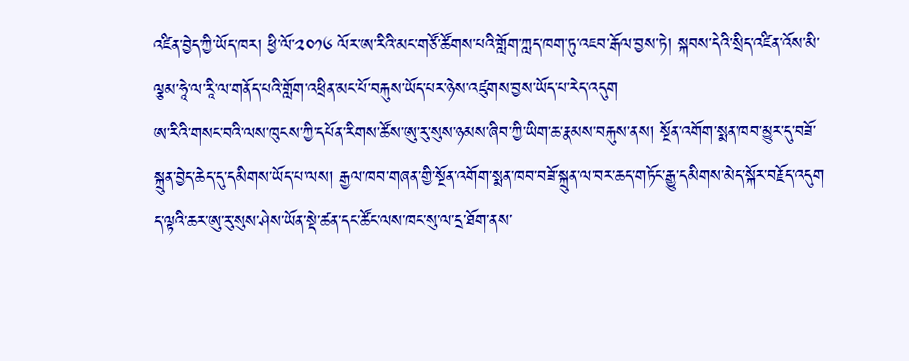འཛིན་བྱེད་ཀྱི་ཡོད་ཁར། ཕྱི་ལོ་༢༠༡༦ ལོར་ཨ་རིའི་མང་གཙོ་ཚོགས་པའི་གློག་ཀླད་ཁག་ཏུ་འཇབ་རྒོལ་བྱས་ཏེ། སྐབས་དེའི་སྲིད་འཛིན་འོས་མི་ལྕམ་ཧཱེ་ལ་རཱི་ལ་གནོད་པའི་གློག་འཕྲིན་མང་པོ་བརྐུས་ཡོད་པར་ཉེས་འཛུགས་བྱས་ཡོད་པ་རེད་འདུག
ཨ་རིའི་གསང་བའི་ལས་ཁུངས་ཀྱི་དཔོན་རིགས་ཚོས་ཨུ་རུ་སུས་ཉམས་ཞིབ་ཀྱི་ཡིག་ཆ་རྣམས་བརྐུས་ནས། སྔོན་འགོག་སྨན་ཁབ་མྱུར་དུ་བཟོ་སྐྲུན་བྱེད་ཆེད་དུ་དམིགས་ཡོད་པ་ལས། རྒྱལ་ཁབ་གཞན་གྱི་སྔོན་འགོག་སྨན་ཁབ་བཟོ་སྐྲུན་ལ་བར་ཆད་གཏོང་རྒྱུ་དམིགས་མེད་སྐོར་བརྗོད་འདུག
ད་ལྟའི་ཆར་ཨུ་རུ་སུས་ཤེས་ཡོན་སྡེ་ཚན་དང་ཚོང་ལས་ཁང་སུ་ལ་དྲ་ཐོག་ནས་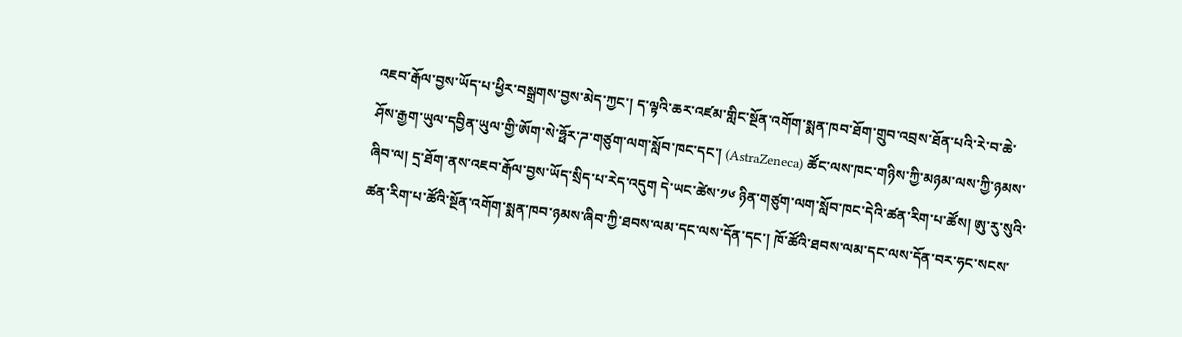འཇབ་རྒོལ་བྱས་ཡོད་པ་ཕྱིར་བསྒྲགས་བྱས་མེད་ཀྱང་། ད་ལྟའི་ཆར་འཛམ་གླིང་སྔོན་འགོག་སྨན་ཁབ་ཐོག་གྲུབ་འབྲས་ཐོན་པའི་རེ་བ་ཆེ་ཤོས་རྒྱག་ཡུལ་དབྱིན་ཡུལ་གྱི་ཨོག་སེ་ཧྥོར་ཌ་གཙུག་ལག་སློབ་ཁང་དང་། (AstraZeneca) ཚོང་ལས་ཁང་གཉིས་ཀྱི་མཉམ་ལས་ཀྱི་ཉམས་ཞིབ་ལ། དྲ་ཐོག་ནས་འཇབ་རྒོལ་བྱས་ཡོད་སྲིད་པ་རེད་འདུག དེ་ཡང་ཚེས་༡༦ ཉིན་གཙུག་ལག་སློབ་ཁང་དེའི་ཚན་རིག་པ་ཚོས། ཨུ་རུ་སུའི་ཚན་རིག་པ་ཚོའི་སྔོན་འགོག་སྨན་ཁབ་ཉམས་ཞིབ་ཀྱི་ཐབས་ལམ་དང་ལས་དོན་དང་། ཁོ་ཚོའི་ཐབས་ལམ་དང་ལས་དོན་བར་ཧང་སངས་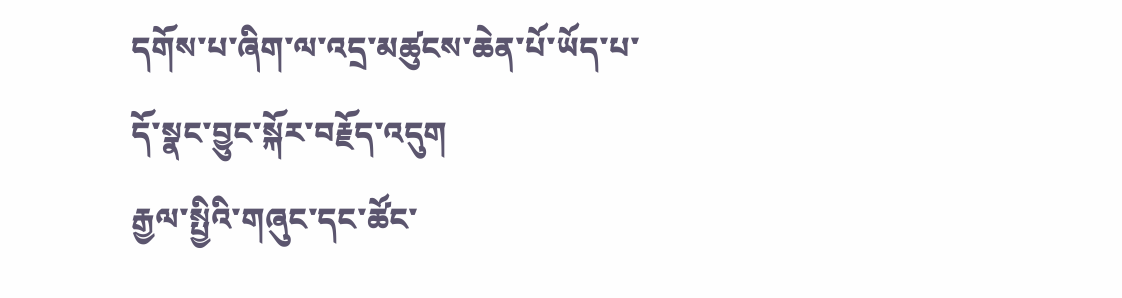དགོས་པ་ཞིག་ལ་འདྲ་མཚུངས་ཆེན་པོ་ཡོད་པ་དོ་སྣང་བྱུང་སྐོར་བརྗོད་འདུག
རྒྱལ་སྤྱིའི་གཞུང་དང་ཚོང་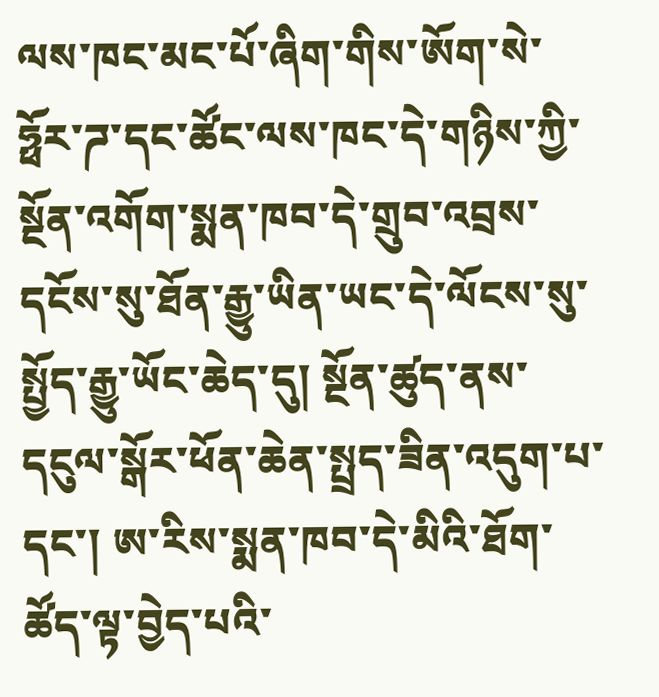ལས་ཁང་མང་པོ་ཞིག་གིས་ཨོག་སེ་ཧྥོར་ཌ་དང་ཚོང་ལས་ཁང་དེ་གཉིས་ཀྱི་སྔོན་འགོག་སྨན་ཁབ་དེ་གྲུབ་འབྲས་དངོས་སུ་ཐོན་རྒྱུ་ཡིན་ཡང་དེ་ལོངས་སུ་སྤྱོད་རྒྱུ་ཡོང་ཆེད་དུ། སྔོན་ཚུད་ནས་དངུལ་སྒོར་ཕོན་ཆེན་སྤྲད་ཟིན་འདུག་པ་དང་། ཨ་རིས་སྨན་ཁབ་དེ་མིའི་ཐོག་ཚོད་ལྟ་བྱེད་པའི་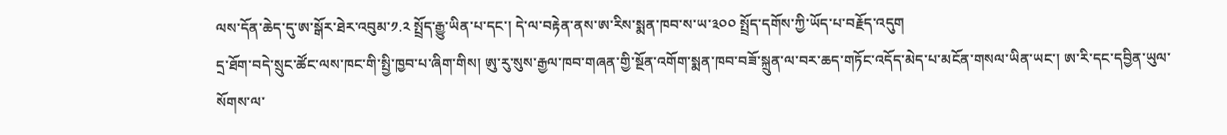ལས་དོན་ཆེད་དུ་ཨ་སྒོར་ཐེར་འབུམ་༡.༢ སྤྲོད་རྒྱུ་ཡིན་པ་དང་། དེ་ལ་བརྟེན་ནས་ཨ་རིས་སྨན་ཁབ་ས་ཡ་༣༠༠ སྤྲོད་དགོས་ཀྱི་ཡོད་པ་བརྗོད་འདུག
དྲ་ཐོག་བདེ་སྲུང་ཚོང་ལས་ཁང་གི་སྤྱི་ཁྱབ་པ་ཞིག་གིས། ཨུ་རུ་སུས་རྒྱལ་ཁབ་གཞན་གྱི་སྔོན་འགོག་སྨན་ཁབ་བཟོ་སྐྲུན་ལ་བར་ཆད་གཏོང་འདོད་མེད་པ་མངོན་གསལ་ཡིན་ཡང་། ཨ་རི་དང་དབྱིན་ཡུལ་སོགས་ལ་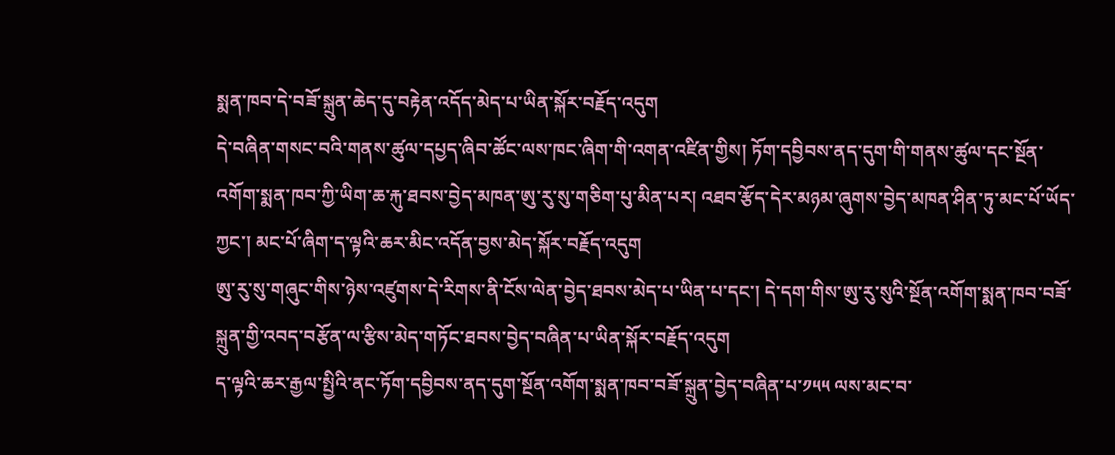སྨན་ཁབ་དེ་བཟོ་སྐྲུན་ཆེད་དུ་བརྟེན་འདོད་མེད་པ་ཡིན་སྐོར་བརྗོད་འདུག
དེ་བཞིན་གསང་བའི་གནས་ཚུལ་དཔྱད་ཞིབ་ཚོང་ལས་ཁང་ཞིག་གི་འགན་འཛིན་གྱིས། ཏོག་དབྱིབས་ནད་དུག་གི་གནས་ཚུལ་དང་སྔོན་འགོག་སྨན་ཁབ་ཀྱི་ཡིག་ཆ་རྐུ་ཐབས་བྱེད་མཁན་ཨུ་རུ་སུ་གཅིག་པུ་མིན་པར། འཐབ་རྩོད་དེར་མཉམ་ཞུགས་བྱེད་མཁན་ཤིན་ཏུ་མང་པོ་ཡོད་ཀྱང་། མང་པོ་ཞིག་ད་ལྟའི་ཆར་མིང་འདོན་བྱས་མེད་སྐོར་བརྗོད་འདུག
ཨུ་རུ་སུ་གཞུང་གིས་ཉེས་འཛུགས་དེ་རིགས་ནི་ངོས་ལེན་བྱེད་ཐབས་མེད་པ་ཡིན་པ་དང་། དེ་དག་གིས་ཨུ་རུ་སུའི་སྔོན་འགོག་སྨན་ཁབ་བཟོ་སྐྲུན་གྱི་འབད་བརྩོན་ལ་རྩིས་མེད་གཏོང་ཐབས་བྱེད་བཞིན་པ་ཡིན་སྐོར་བརྗོད་འདུག
ད་ལྟའི་ཆར་རྒྱལ་སྤྱིའི་ནང་ཏོག་དབྱིབས་ནད་དུག་སྔོན་འགོག་སྨན་ཁབ་བཟོ་སྐྲུན་བྱེད་བཞིན་པ་༡༥༥ ལས་མང་བ་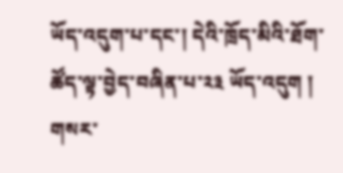ཡོད་འདུག་པ་དང་། དེའི་ཁྲོད་མིའི་ཐོག་ཚོད་ལྟ་བྱེད་བཞིན་པ་༢༣ ཡོད་འདུག །
གསར་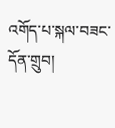འགོད་པ་སྐལ་བཟང་དོན་གྲུབ།